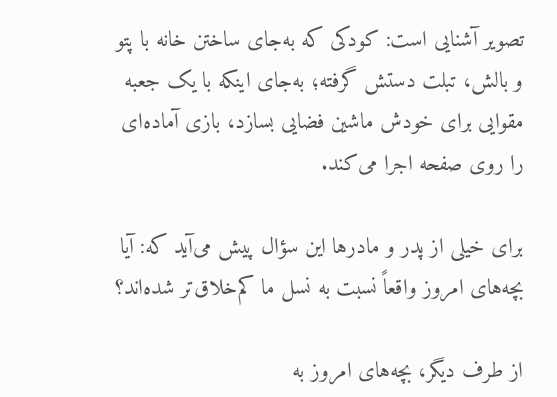تصویر آشنایی است: کودکی که به‌جای ساختن خانه با پتو و بالش، تبلت دستش گرفته؛ به‌جای اینکه با یک جعبه مقوایی برای خودش ماشین فضایی بسازد، بازی آماده‌ای را روی صفحه اجرا می‌کند.

برای خیلی از پدر و مادرها این سؤال پیش می‌آید که: آیا بچه‌های امروز واقعاً نسبت به نسل ما کم‌خلاق‌تر شده‌اند؟

از طرف دیگر، بچه‌های امروز به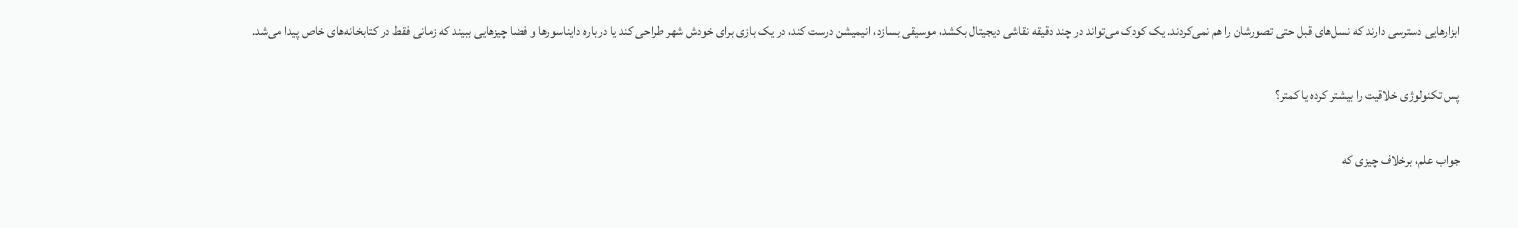ابزارهایی دسترسی دارند که نسل‌های قبل حتی تصورشان را هم نمی‌کردند. یک کودک می‌تواند در چند دقیقه نقاشی دیجیتال بکشد، موسیقی بسازد، انیمیشن درست کند، در یک بازی برای خودش شهر طراحی کند یا درباره دایناسورها و فضا چیزهایی ببیند که زمانی فقط در کتابخانه‌های خاص پیدا می‌شد.

پس تکنولوژی خلاقیت را بیشتر کرده یا کمتر؟

جواب علم، برخلاف چیزی که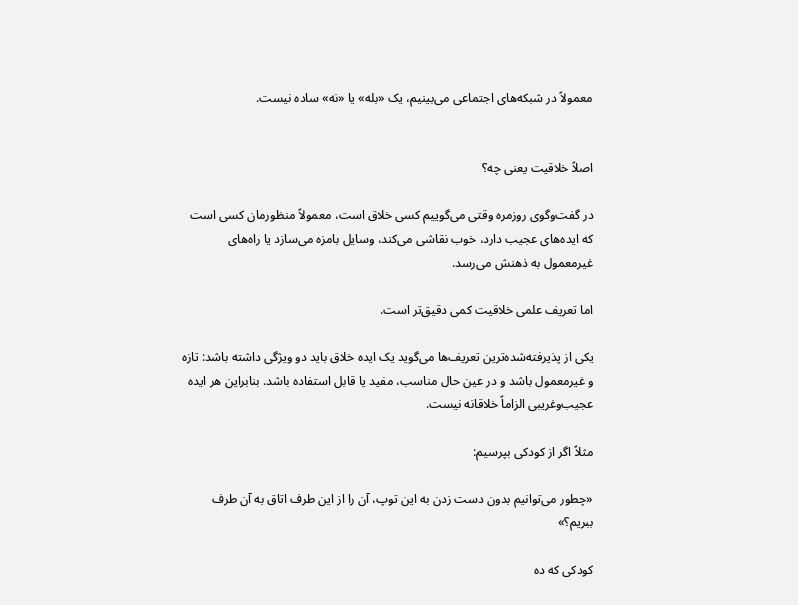معمولاً در شبکه‌های اجتماعی می‌بینیم، یک «بله» یا «نه» ساده نیست.


اصلاً خلاقیت یعنی چه؟

در گفت‌وگوی روزمره وقتی می‌گوییم کسی خلاق است، معمولاً منظورمان کسی است که ایده‌های عجیب دارد، خوب نقاشی می‌کند، وسایل بامزه می‌سازد یا راه‌های غیرمعمول به ذهنش می‌رسد.

اما تعریف علمی خلاقیت کمی دقیق‌تر است.

یکی از پذیرفته‌شده‌ترین تعریف‌ها می‌گوید یک ایده خلاق باید دو ویژگی داشته باشد: تازه و غیرمعمول باشد و در عین حال مناسب، مفید یا قابل استفاده باشد. بنابراین هر ایده عجیب‌وغریبی الزاماً خلاقانه نیست.

مثلاً اگر از کودکی بپرسیم:

«چطور می‌توانیم بدون دست زدن به این توپ، آن را از این طرف اتاق به آن طرف ببریم؟»

کودکی که ده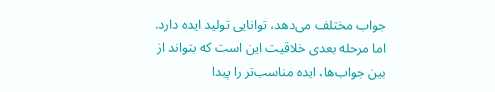جواب مختلف می‌دهد، توانایی تولید ایده دارد. اما مرحله بعدی خلاقیت این است که بتواند از بین جواب‌ها، ایده مناسب‌تر را پیدا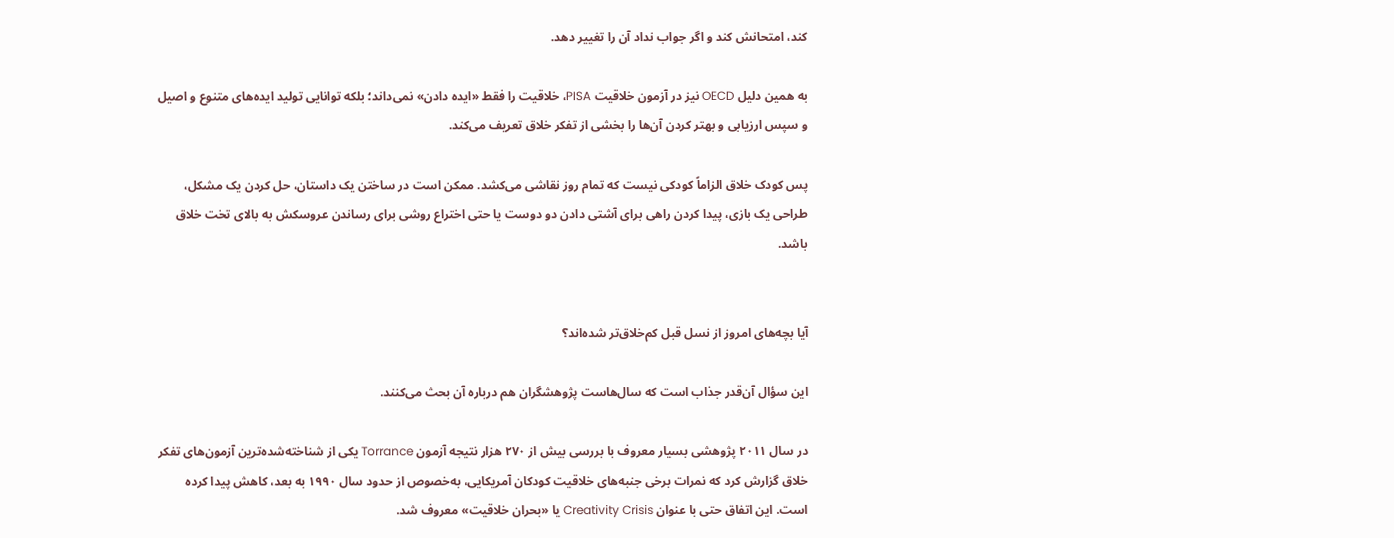کند، امتحانش کند و اگر جواب نداد آن را تغییر دهد.

به همین دلیل OECD نیز در آزمون خلاقیت PISA، خلاقیت را فقط «ایده دادن» نمی‌داند؛ بلکه توانایی تولید ایده‌های متنوع و اصیل و سپس ارزیابی و بهتر کردن آن‌ها را بخشی از تفکر خلاق تعریف می‌کند.

پس کودک خلاق الزاماً کودکی نیست که تمام روز نقاشی می‌کشد. ممکن است در ساختن یک داستان، حل کردن یک مشکل، طراحی یک بازی، پیدا کردن راهی برای آشتی دادن دو دوست یا حتی اختراع روشی برای رساندن عروسکش به بالای تخت خلاق باشد.


آیا بچه‌های امروز از نسل قبل کم‌خلاق‌تر شده‌اند؟

این سؤال آن‌قدر جذاب است که سال‌هاست پژوهشگران هم درباره آن بحث می‌کنند.

در سال ۲۰۱۱ پژوهشی بسیار معروف با بررسی بیش از ۲۷۰ هزار نتیجه آزمون Torrance یکی از شناخته‌شده‌ترین آزمون‌های تفکر خلاق گزارش کرد که نمرات برخی جنبه‌های خلاقیت کودکان آمریکایی، به‌خصوص از حدود سال ۱۹۹۰ به بعد، کاهش پیدا کرده است. این اتفاق حتی با عنوان Creativity Crisis یا «بحران خلاقیت» معروف شد.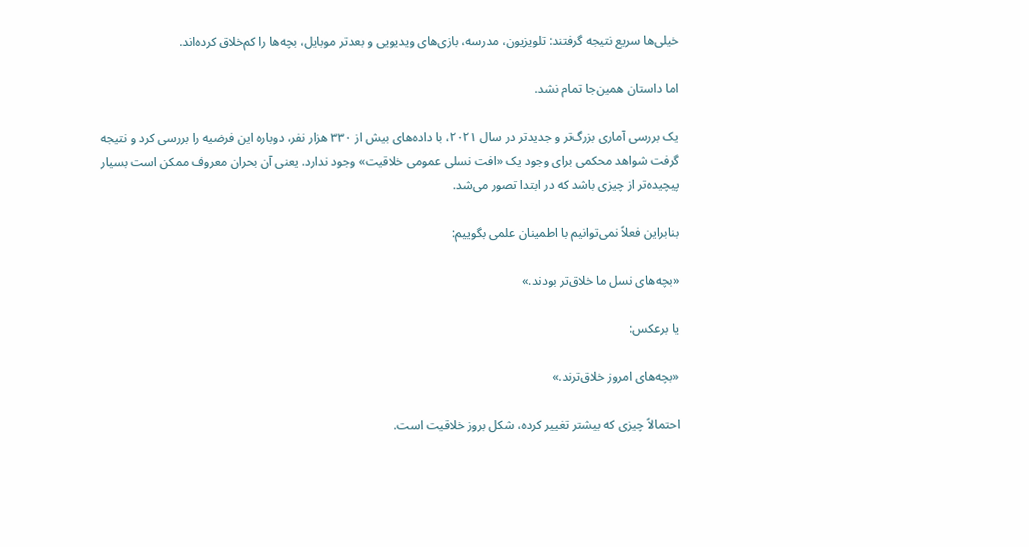خیلی‌ها سریع نتیجه گرفتند: تلویزیون، مدرسه، بازی‌های ویدیویی و بعدتر موبایل، بچه‌ها را کم‌خلاق کرده‌اند.

اما داستان همین‌جا تمام نشد.

یک بررسی آماری بزرگ‌تر و جدیدتر در سال ۲۰۲۱، با داده‌های بیش از ۳۳۰ هزار نفر، دوباره این فرضیه را بررسی کرد و نتیجه گرفت شواهد محکمی برای وجود یک «افت نسلی عمومی خلاقیت» وجود ندارد. یعنی آن بحران معروف ممکن است بسیار پیچیده‌تر از چیزی باشد که در ابتدا تصور می‌شد.

بنابراین فعلاً نمی‌توانیم با اطمینان علمی بگوییم:

«بچه‌های نسل ما خلاق‌تر بودند.»

یا برعکس:

«بچه‌های امروز خلاق‌ترند.»

احتمالاً چیزی که بیشتر تغییر کرده، شکل بروز خلاقیت است.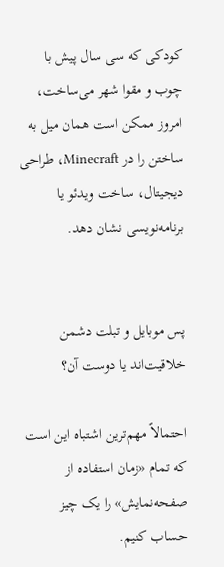کودکی که سی سال پیش با چوب و مقوا شهر می‌ساخت، امروز ممکن است همان میل به ساختن را در Minecraft، طراحی دیجیتال، ساخت ویدئو یا برنامه‌نویسی نشان دهد.


پس موبایل و تبلت دشمن خلاقیت‌اند یا دوست آن؟

احتمالاً مهم‌ترین اشتباه این است که تمام «زمان استفاده از صفحه‌نمایش» را یک چیز حساب کنیم.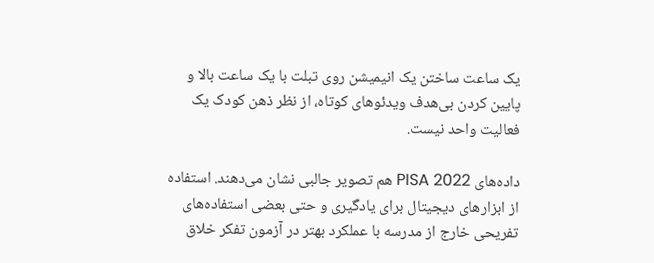یک ساعت ساختن یک انیمیشن روی تبلت با یک ساعت بالا و پایین کردن بی‌هدف ویدئوهای کوتاه، از نظر ذهن کودک یک فعالیت واحد نیست.

داده‌های PISA 2022 هم تصویر جالبی نشان می‌دهند. استفاده از ابزارهای دیجیتال برای یادگیری و حتی بعضی استفاده‌های تفریحی خارج از مدرسه با عملکرد بهتر در آزمون تفکر خلاق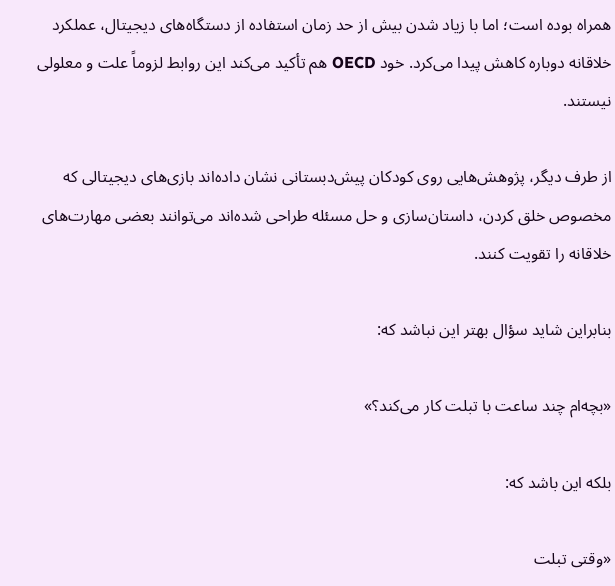همراه بوده است؛ اما با زیاد شدن بیش از حد زمان استفاده از دستگاه‌های دیجیتال، عملکرد خلاقانه دوباره کاهش پیدا می‌کرد. خود OECD هم تأکید می‌کند این روابط لزوماً علت و معلولی نیستند.

از طرف دیگر، پژوهش‌هایی روی کودکان پیش‌دبستانی نشان داده‌اند بازی‌های دیجیتالی که مخصوص خلق کردن، داستان‌سازی و حل مسئله طراحی شده‌اند می‌توانند بعضی مهارت‌های خلاقانه را تقویت کنند.

بنابراین شاید سؤال بهتر این نباشد که:

«بچه‌ام چند ساعت با تبلت کار می‌کند؟»

بلکه این باشد که:

«وقتی تبلت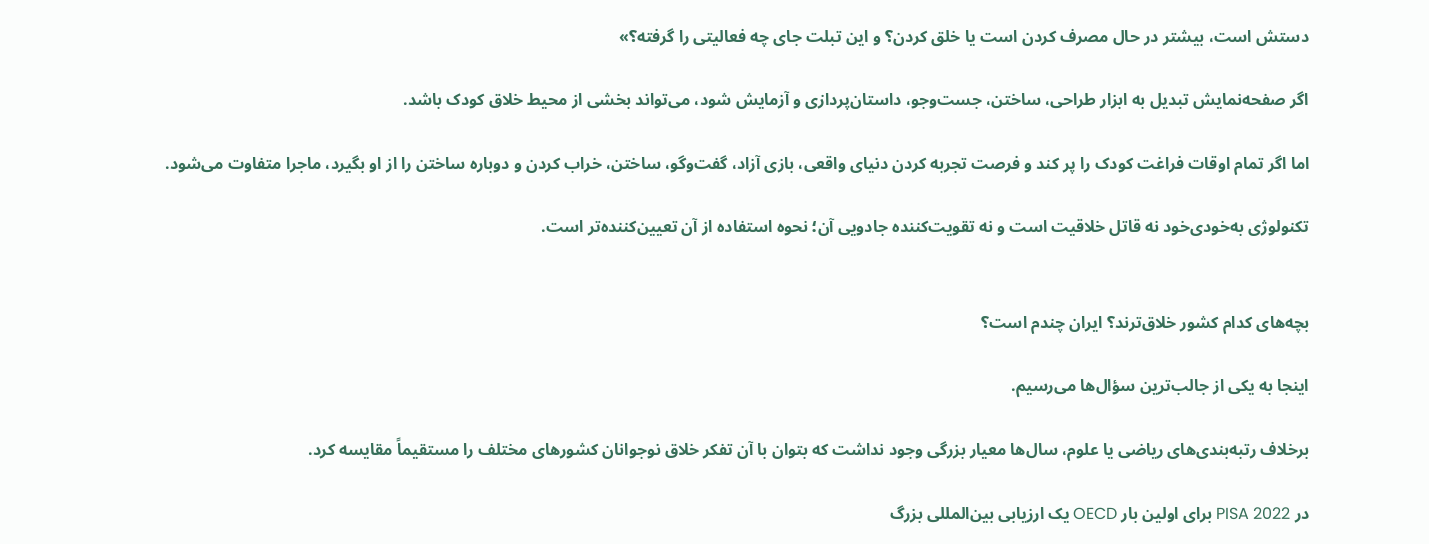دستش است، بیشتر در حال مصرف کردن است یا خلق کردن؟ و این تبلت جای چه فعالیتی را گرفته؟»

اگر صفحه‌نمایش تبدیل به ابزار طراحی، ساختن، جست‌وجو، داستان‌پردازی و آزمایش شود، می‌تواند بخشی از محیط خلاق کودک باشد.

اما اگر تمام اوقات فراغت کودک را پر کند و فرصت تجربه کردن دنیای واقعی، بازی آزاد، گفت‌وگو، ساختن، خراب کردن و دوباره ساختن را از او بگیرد، ماجرا متفاوت می‌شود.

تکنولوژی به‌خودی‌خود نه قاتل خلاقیت است و نه تقویت‌کننده جادویی آن؛ نحوه استفاده از آن تعیین‌کننده‌تر است.


بچه‌های کدام کشور خلاق‌ترند؟ ایران چندم است؟

اینجا به یکی از جالب‌ترین سؤال‌ها می‌رسیم.

برخلاف رتبه‌بندی‌های ریاضی یا علوم، سال‌ها معیار بزرگی وجود نداشت که بتوان با آن تفکر خلاق نوجوانان کشورهای مختلف را مستقیماً مقایسه کرد.

در PISA 2022 برای اولین بار OECD یک ارزیابی بین‌المللی بزرگ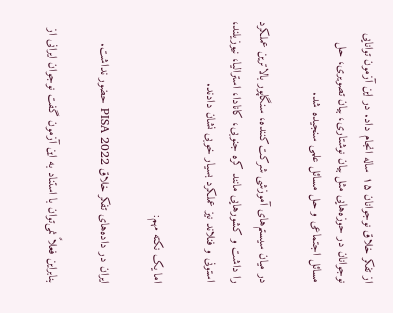از تفکر خلاق نوجوانان ۱۵ ساله انجام داد. در این آزمون توانایی نوجوانان در حوزه‌هایی مثل بیان نوشتاری، بیان تصویری، حل مسائل اجتماعی و حل مسائل علمی سنجیده شد.

در میان سیستم‌های آموزشی شرکت‌کننده، سنگاپور بالاترین عملکرد را داشت و کشورهایی مانند کره جنوبی، کانادا، استرالیا، نیوزیلند، استونی و فنلاند نیز عملکرد بسیار خوبی نشان دادند.

اما یک نکته مهم:

ایران در داده‌های تفکر خلاق PISA 2022 حضور نداشت.

بنابراین فعلاً نمی‌توان با استناد به این آزمون گفت نوجوان ایرانی از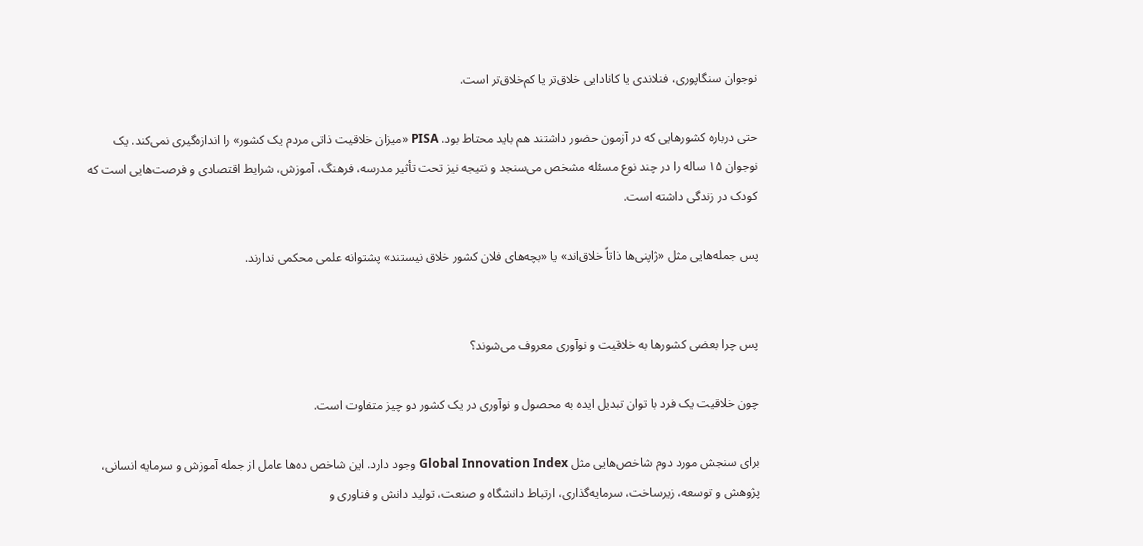نوجوان سنگاپوری، فنلاندی یا کانادایی خلاق‌تر یا کم‌خلاق‌تر است.

حتی درباره کشورهایی که در آزمون حضور داشتند هم باید محتاط بود. PISA «میزان خلاقیت ذاتی مردم یک کشور» را اندازه‌گیری نمی‌کند. یک نوجوان ۱۵ ساله را در چند نوع مسئله مشخص می‌سنجد و نتیجه نیز تحت تأثیر مدرسه، فرهنگ، آموزش، شرایط اقتصادی و فرصت‌هایی است که کودک در زندگی داشته است.

پس جمله‌هایی مثل «ژاپنی‌ها ذاتاً خلاق‌اند» یا «بچه‌های فلان کشور خلاق نیستند» پشتوانه علمی محکمی ندارند.


پس چرا بعضی کشورها به خلاقیت و نوآوری معروف می‌شوند؟

چون خلاقیت یک فرد با توان تبدیل ایده به محصول و نوآوری در یک کشور دو چیز متفاوت است.

برای سنجش مورد دوم شاخص‌هایی مثل Global Innovation Index وجود دارد. این شاخص ده‌ها عامل از جمله آموزش و سرمایه انسانی، پژوهش و توسعه، زیرساخت، سرمایه‌گذاری، ارتباط دانشگاه و صنعت، تولید دانش و فناوری و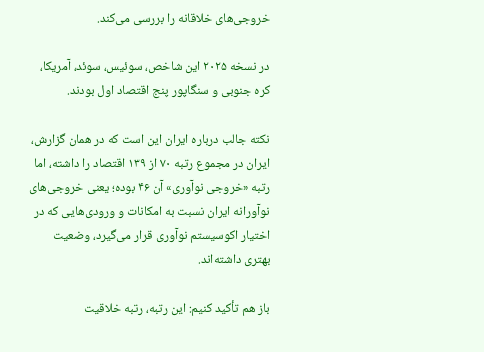خروجی‌های خلاقانه را بررسی می‌کند.

در نسخه ۲۰۲۵ این شاخص، سوئیس، سوئد، آمریکا، کره جنوبی و سنگاپور پنج اقتصاد اول بودند.

نکته جالب درباره ایران این است که در همان گزارش، ایران در مجموع رتبه ۷۰ از ۱۳۹ اقتصاد را داشته، اما رتبه «خروجی نوآوری» آن ۴۶ بوده؛ یعنی خروجی‌های نوآورانه ایران نسبت به امکانات و ورودی‌هایی که در اختیار اکوسیستم نوآوری قرار می‌گیرد، وضعیت بهتری داشته‌اند.

باز هم تأکید کنیم: این رتبه، رتبه خلاقیت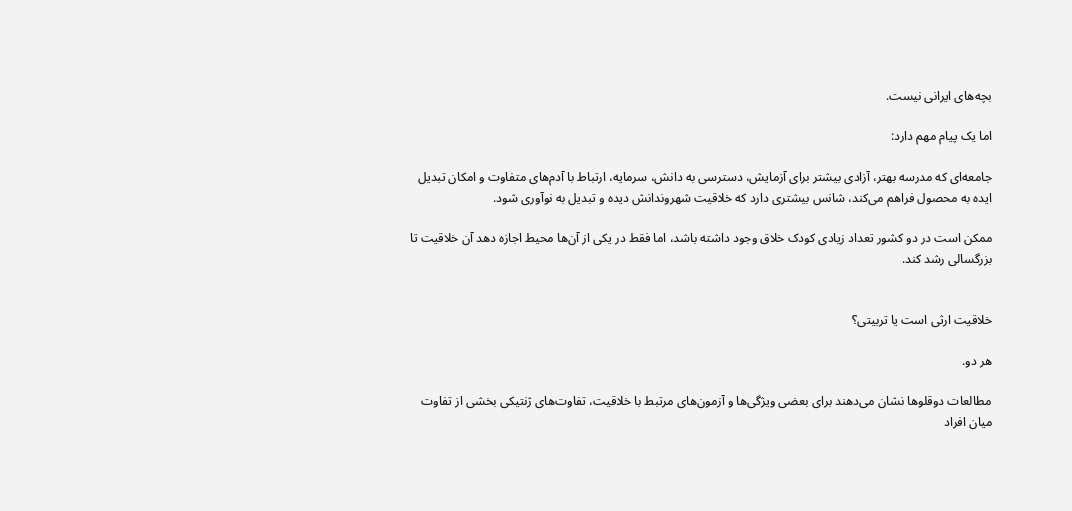بچه‌های ایرانی نیست.

اما یک پیام مهم دارد:

جامعه‌ای که مدرسه بهتر، آزادی بیشتر برای آزمایش، دسترسی به دانش، سرمایه، ارتباط با آدم‌های متفاوت و امکان تبدیل ایده به محصول فراهم می‌کند، شانس بیشتری دارد که خلاقیت شهروندانش دیده و تبدیل به نوآوری شود.

ممکن است در دو کشور تعداد زیادی کودک خلاق وجود داشته باشد، اما فقط در یکی از آن‌ها محیط اجازه دهد آن خلاقیت تا بزرگسالی رشد کند.


خلاقیت ارثی است یا تربیتی؟

هر دو.

مطالعات دوقلوها نشان می‌دهند برای بعضی ویژگی‌ها و آزمون‌های مرتبط با خلاقیت، تفاوت‌های ژنتیکی بخشی از تفاوت میان افراد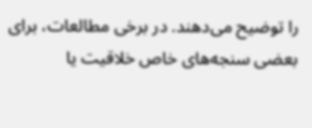را توضیح می‌دهند. در برخی مطالعات، برای بعضی سنجه‌های خاص خلاقیت یا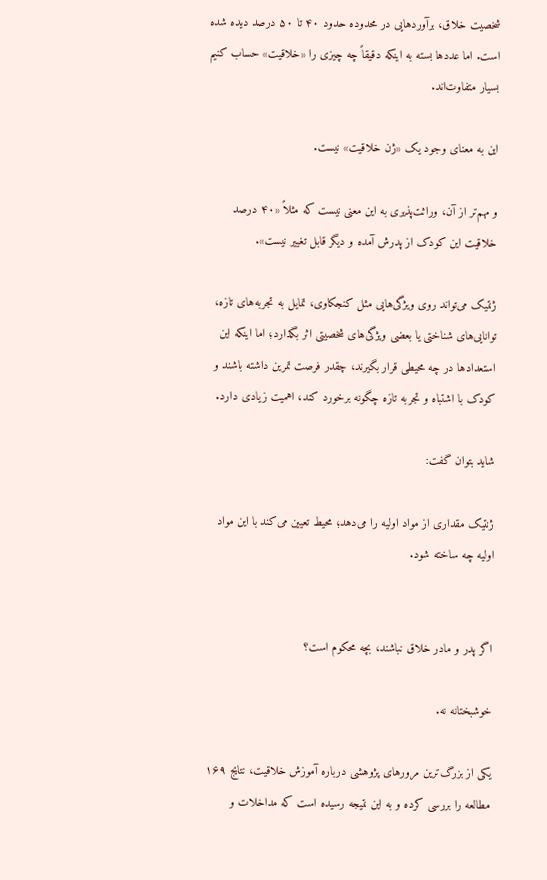شخصیت خلاق، برآوردهایی در محدوده حدود ۴۰ تا ۵۰ درصد دیده شده است. اما عددها بسته به اینکه دقیقاً چه چیزی را «خلاقیت» حساب کنیم بسیار متفاوت‌اند.

این به معنای وجود یک «ژن خلاقیت» نیست.

و مهم‌تر از آن، وراثت‌پذیری به این معنی نیست که مثلاً «۴۰ درصد خلاقیت این کودک از پدرش آمده و دیگر قابل تغییر نیست».

ژنتیک می‌تواند روی ویژگی‌هایی مثل کنجکاوی، تمایل به تجربه‌های تازه، توانایی‌های شناختی یا بعضی ویژگی‌های شخصیتی اثر بگذارد؛ اما اینکه این استعدادها در چه محیطی قرار بگیرند، چقدر فرصت تمرین داشته باشند و کودک با اشتباه و تجربه تازه چگونه برخورد کند، اهمیت زیادی دارد.

شاید بتوان گفت:

ژنتیک مقداری از مواد اولیه را می‌دهد؛ محیط تعیین می‌کند با این مواد اولیه چه ساخته شود.


اگر پدر و مادر خلاق نباشند، بچه محکوم است؟

خوشبختانه نه.

یکی از بزرگ‌ترین مرورهای پژوهشی درباره آموزش خلاقیت، نتایج ۱۶۹ مطالعه را بررسی کرده و به این نتیجه رسیده است که مداخلات و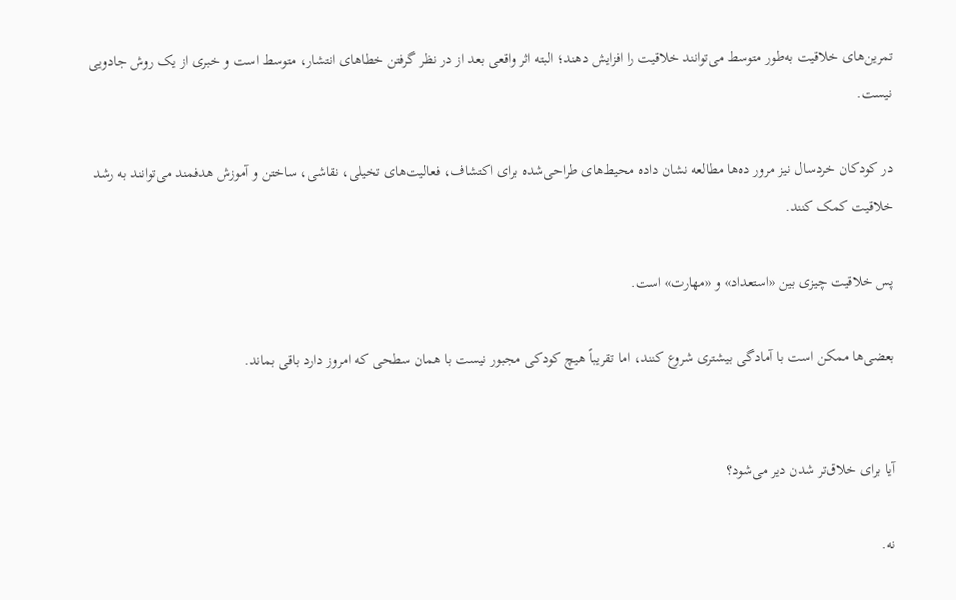تمرین‌های خلاقیت به‌طور متوسط می‌توانند خلاقیت را افزایش دهند؛ البته اثر واقعی بعد از در نظر گرفتن خطاهای انتشار، متوسط است و خبری از یک روش جادویی نیست.

در کودکان خردسال نیز مرور ده‌ها مطالعه نشان داده محیط‌های طراحی‌شده برای اکتشاف، فعالیت‌های تخیلی، نقاشی، ساختن و آموزش هدفمند می‌توانند به رشد خلاقیت کمک کنند.

پس خلاقیت چیزی بین «استعداد» و «مهارت» است.

بعضی‌ها ممکن است با آمادگی بیشتری شروع کنند، اما تقریباً هیچ کودکی مجبور نیست با همان سطحی که امروز دارد باقی بماند.


آیا برای خلاق‌تر شدن دیر می‌شود؟

نه.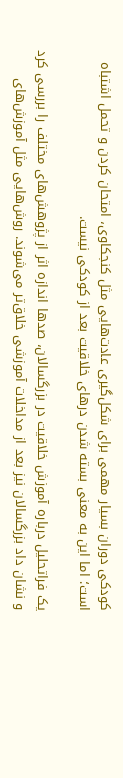کودکی دوران بسیار مهمی برای شکل‌گیری عادت‌هایی مثل کنجکاوی، امتحان کردن و تحمل اشتباه است؛ اما این به معنی بسته شدن درهای خلاقیت بعد از کودکی نیست.

یک فراتحلیل درباره آموزش خلاقیت در بزرگسالان، صدها اندازه اثر از پژوهش‌های مختلف را بررسی کرد و نشان داد بزرگسالان نیز بعد از مداخلات آموزشی خلاق‌تر می‌شوند. روش‌هایی مثل آموزش‌های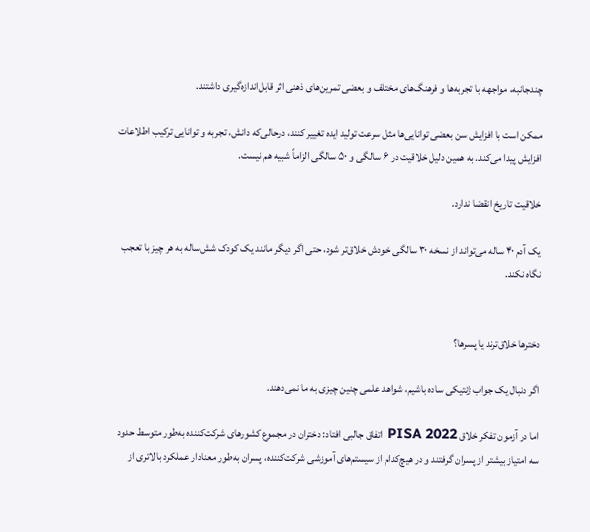چندجانبه، مواجهه با تجربه‌ها و فرهنگ‌های مختلف و بعضی تمرین‌های ذهنی اثر قابل‌اندازه‌گیری داشتند.

ممکن است با افزایش سن بعضی توانایی‌ها مثل سرعت تولید ایده تغییر کنند، درحالی‌که دانش، تجربه و توانایی ترکیب اطلاعات افزایش پیدا می‌کند. به همین دلیل خلاقیت در ۶ سالگی و ۵۰ سالگی الزاماً شبیه هم نیست.

خلاقیت تاریخ انقضا ندارد.

یک آدم ۴۰ ساله می‌تواند از نسخه ۳۰ سالگی خودش خلاق‌تر شود، حتی اگر دیگر مانند یک کودک شش‌ساله به هر چیز با تعجب نگاه نکند.


دخترها خلاق‌ترند یا پسرها؟

اگر دنبال یک جواب ژنتیکی ساده باشیم، شواهد علمی چنین چیزی به ما نمی‌دهند.

اما در آزمون تفکر خلاق PISA 2022 اتفاق جالبی افتاد: دختران در مجموع کشورهای شرکت‌کننده به‌طور متوسط حدود سه امتیاز بیشتر از پسران گرفتند و در هیچ‌کدام از سیستم‌های آموزشی شرکت‌کننده، پسران به‌طور معنادار عملکرد بالاتری از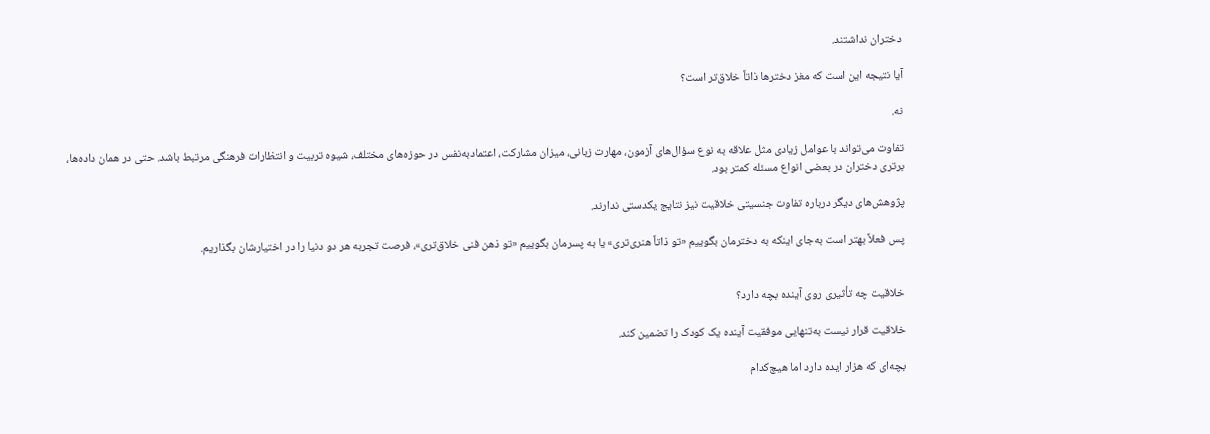دختران نداشتند.

آیا نتیجه این است که مغز دخترها ذاتاً خلاق‌تر است؟

نه.

تفاوت می‌تواند با عوامل زیادی مثل علاقه به نوع سؤال‌های آزمون، مهارت زبانی، میزان مشارکت، اعتمادبه‌نفس در حوزه‌های مختلف، شیوه تربیت و انتظارات فرهنگی مرتبط باشد. حتی در همان داده‌ها، برتری دختران در بعضی انواع مسئله کمتر بود.

پژوهش‌های دیگر درباره تفاوت جنسیتی خلاقیت نیز نتایج یکدستی ندارند.

پس فعلاً بهتر است به‌جای اینکه به دخترمان بگوییم «تو ذاتاً هنری‌تری» یا به پسرمان بگوییم «تو ذهن فنی خلاق‌تری»، فرصت تجربه هر دو دنیا را در اختیارشان بگذاریم.


خلاقیت چه تأثیری روی آینده بچه دارد؟

خلاقیت قرار نیست به‌تنهایی موفقیت آینده یک کودک را تضمین کند.

بچه‌ای که هزار ایده دارد اما هیچ‌کدام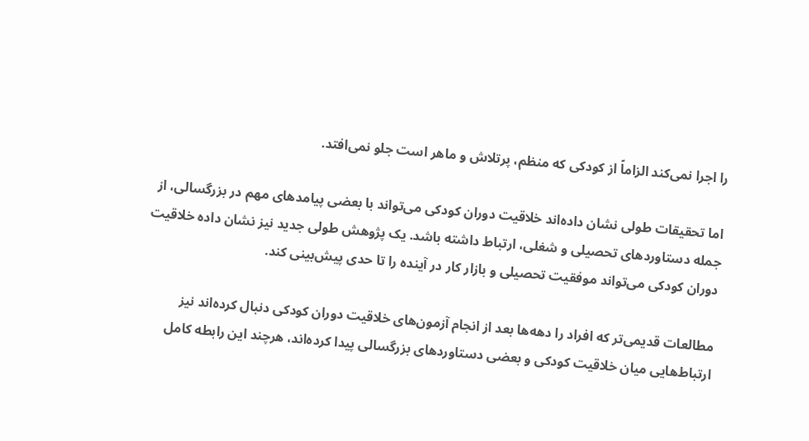را اجرا نمی‌کند الزاماً از کودکی که منظم، پرتلاش و ماهر است جلو نمی‌افتد.

اما تحقیقات طولی نشان داده‌اند خلاقیت دوران کودکی می‌تواند با بعضی پیامدهای مهم در بزرگسالی، از جمله دستاوردهای تحصیلی و شغلی، ارتباط داشته باشد. یک پژوهش طولی جدید نیز نشان داده خلاقیت دوران کودکی می‌تواند موفقیت تحصیلی و بازار کار در آینده را تا حدی پیش‌بینی کند.

مطالعات قدیمی‌تر که افراد را دهه‌ها بعد از انجام آزمون‌های خلاقیت دوران کودکی دنبال کرده‌اند نیز ارتباط‌هایی میان خلاقیت کودکی و بعضی دستاوردهای بزرگسالی پیدا کرده‌اند، هرچند این رابطه کامل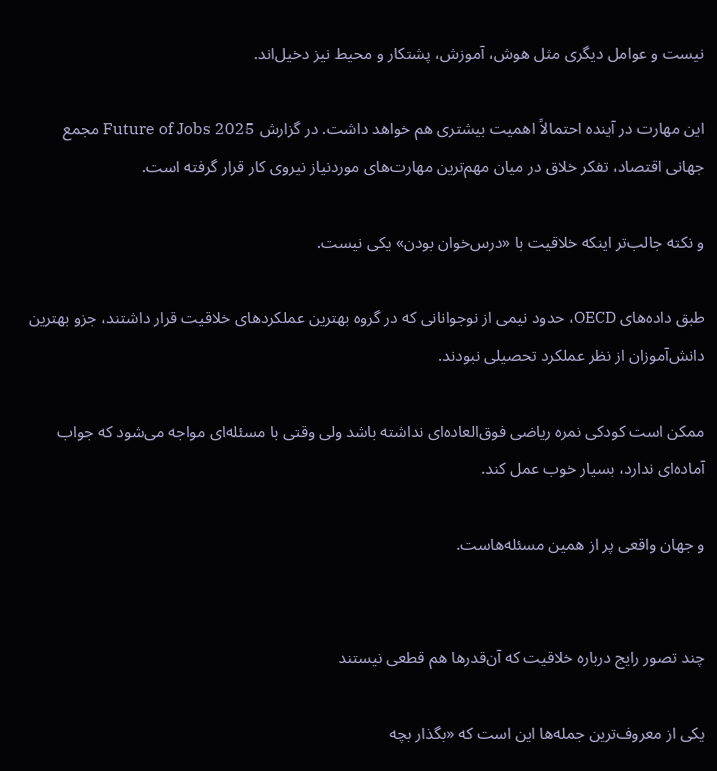نیست و عوامل دیگری مثل هوش، آموزش، پشتکار و محیط نیز دخیل‌اند.

این مهارت در آینده احتمالاً اهمیت بیشتری هم خواهد داشت. در گزارش Future of Jobs 2025 مجمع جهانی اقتصاد، تفکر خلاق در میان مهم‌ترین مهارت‌های موردنیاز نیروی کار قرار گرفته است.

و نکته جالب‌تر اینکه خلاقیت با «درس‌خوان بودن» یکی نیست.

طبق داده‌های OECD، حدود نیمی از نوجوانانی که در گروه بهترین عملکردهای خلاقیت قرار داشتند، جزو بهترین دانش‌آموزان از نظر عملکرد تحصیلی نبودند.

ممکن است کودکی نمره ریاضی فوق‌العاده‌ای نداشته باشد ولی وقتی با مسئله‌ای مواجه می‌شود که جواب آماده‌ای ندارد، بسیار خوب عمل کند.

و جهان واقعی پر از همین مسئله‌هاست.


چند تصور رایج درباره خلاقیت که آن‌قدرها هم قطعی نیستند

یکی از معروف‌ترین جمله‌ها این است که «بگذار بچه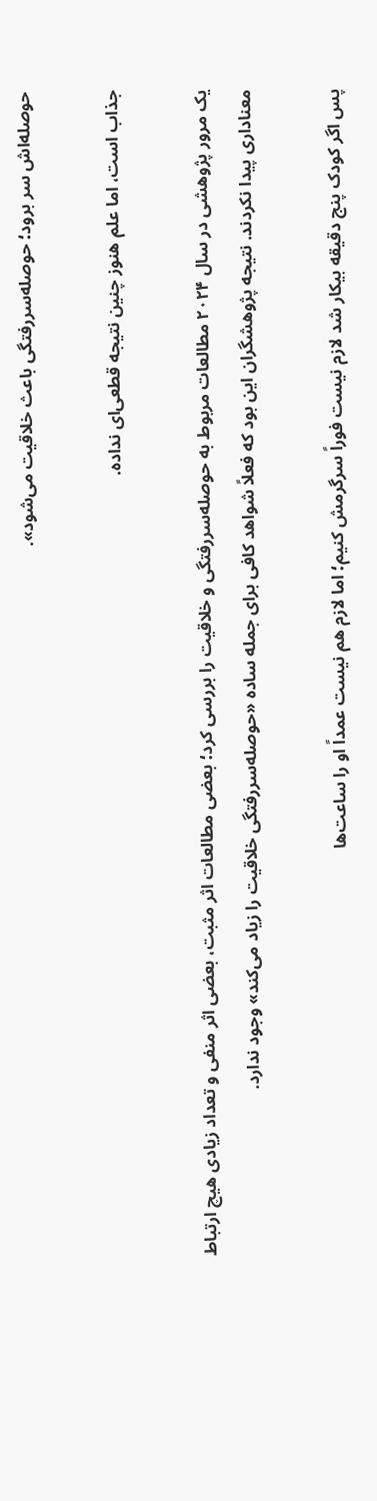حوصله‌اش سر برود؛ حوصله‌سررفتگی باعث خلاقیت می‌شود».

جذاب است، اما علم هنوز چنین نتیجه قطعی‌ای نداده.

یک مرور پژوهشی در سال ۲۰۲۴ مطالعات مربوط به حوصله‌سررفتگی و خلاقیت را بررسی کرد؛ بعضی مطالعات اثر مثبت، بعضی اثر منفی و تعداد زیادی هیچ ارتباط معناداری پیدا نکردند. نتیجه پژوهشگران این بود که فعلاً شواهد کافی برای جمله ساده «حوصله‌سررفتگی خلاقیت را زیاد می‌کند» وجود ندارد.

پس اگر کودک پنج دقیقه بیکار شد لازم نیست فوراً سرگرمش کنیم؛ اما لازم هم نیست عمداً او را ساعت‌ها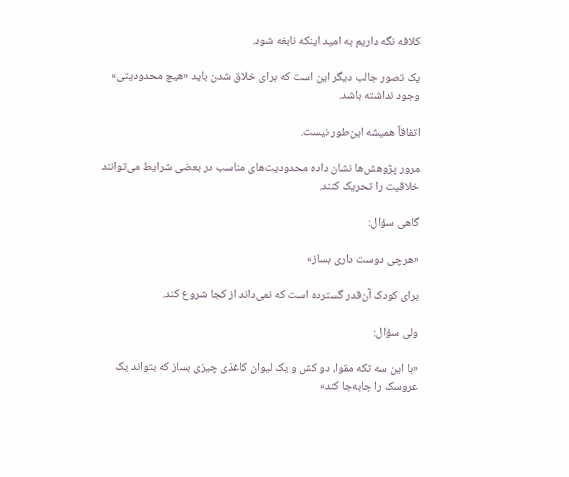کلافه نگه داریم به امید اینکه نابغه شود.

یک تصور جالب دیگر این است که برای خلاق شدن باید «هیچ محدودیتی» وجود نداشته باشد.

اتفاقاً همیشه این‌طور نیست.

مرور پژوهش‌ها نشان داده محدودیت‌های مناسب در بعضی شرایط می‌توانند خلاقیت را تحریک کنند.

گاهی سؤال:

«هرچی دوست داری بساز»

برای کودک آن‌قدر گسترده است که نمی‌داند از کجا شروع کند.

ولی سؤال:

«با این سه تکه مقوا، دو کش و یک لیوان کاغذی چیزی بساز که بتواند یک عروسک را جابه‌جا کند»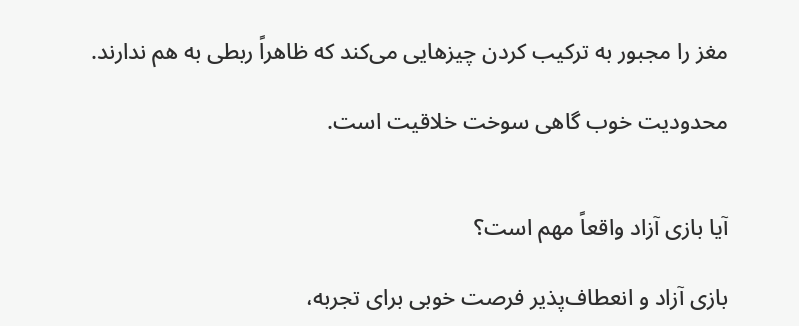مغز را مجبور به ترکیب کردن چیزهایی می‌کند که ظاهراً ربطی به هم ندارند.

محدودیت خوب گاهی سوخت خلاقیت است.


آیا بازی آزاد واقعاً مهم است؟

بازی آزاد و انعطاف‌پذیر فرصت خوبی برای تجربه،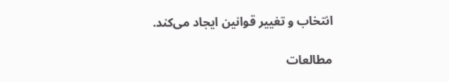انتخاب و تغییر قوانین ایجاد می‌کند.

مطالعات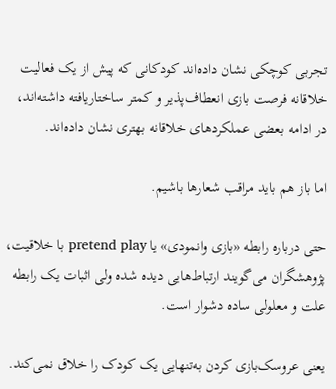تجربی کوچکی نشان داده‌اند کودکانی که پیش از یک فعالیت خلاقانه فرصت بازی انعطاف‌پذیر و کمتر ساختاریافته داشته‌اند، در ادامه بعضی عملکردهای خلاقانه بهتری نشان داده‌اند.

اما باز هم باید مراقب شعارها باشیم.

حتی درباره رابطه «بازی وانمودی» یا pretend play با خلاقیت، پژوهشگران می‌گویند ارتباط‌هایی دیده شده ولی اثبات یک رابطه علت و معلولی ساده دشوار است.

یعنی عروسک‌بازی کردن به‌تنهایی یک کودک را خلاق نمی‌کند.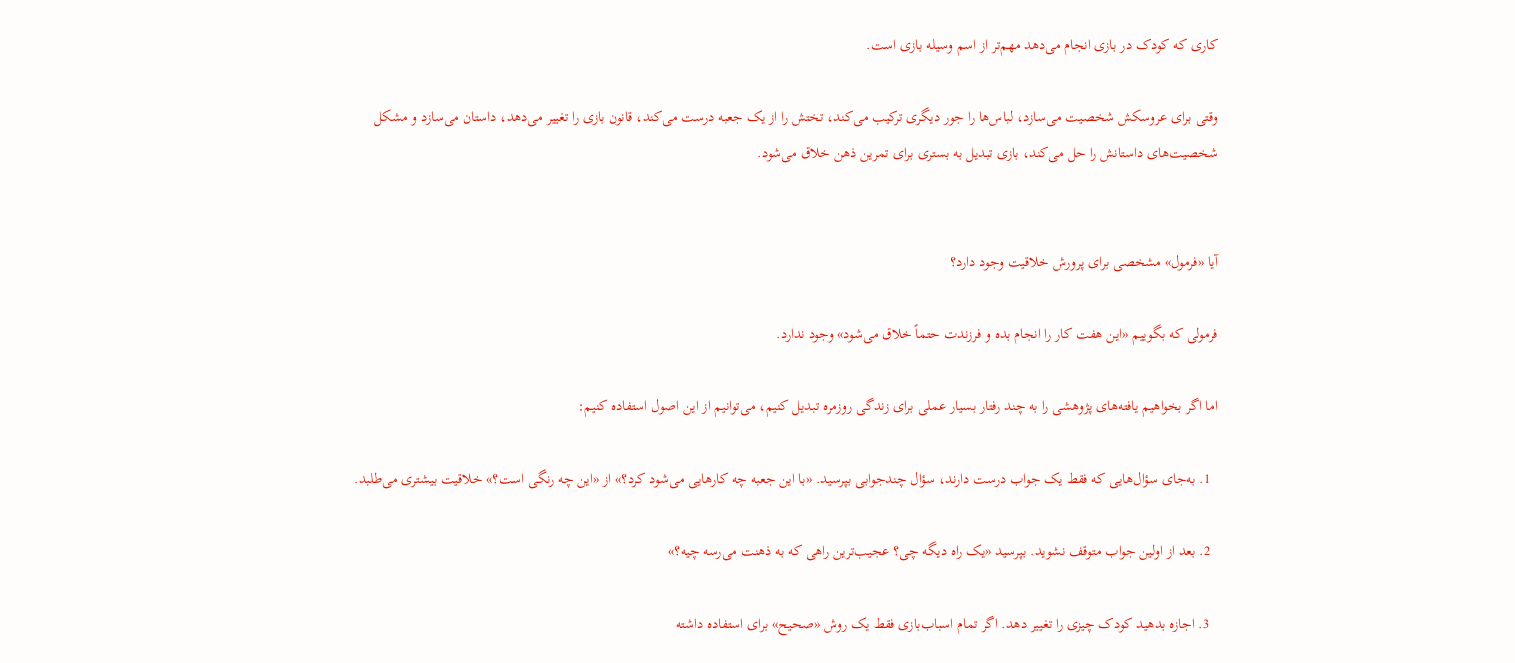کاری که کودک در بازی انجام می‌دهد مهم‌تر از اسم وسیله بازی است.

وقتی برای عروسکش شخصیت می‌سازد، لباس‌ها را جور دیگری ترکیب می‌کند، تختش را از یک جعبه درست می‌کند، قانون بازی را تغییر می‌دهد، داستان می‌سازد و مشکل شخصیت‌های داستانش را حل می‌کند، بازی تبدیل به بستری برای تمرین ذهن خلاق می‌شود.


آیا «فرمول» مشخصی برای پرورش خلاقیت وجود دارد؟

فرمولی که بگوییم «این هفت کار را انجام بده و فرزندت حتماً خلاق می‌شود» وجود ندارد.

اما اگر بخواهیم یافته‌های پژوهشی را به چند رفتار بسیار عملی برای زندگی روزمره تبدیل کنیم، می‌توانیم از این اصول استفاده کنیم:

  1. به‌جای سؤال‌هایی که فقط یک جواب درست دارند، سؤال چندجوابی بپرسید. «با این جعبه چه کارهایی می‌شود کرد؟» از «این چه رنگی است؟» خلاقیت بیشتری می‌طلبد.

  2. بعد از اولین جواب متوقف نشوید. بپرسید «یک راه دیگه چی؟ عجیب‌ترین راهی که به ذهنت می‌رسه چیه؟»

  3. اجازه بدهید کودک چیزی را تغییر دهد. اگر تمام اسباب‌بازی فقط یک روش «صحیح» برای استفاده داشته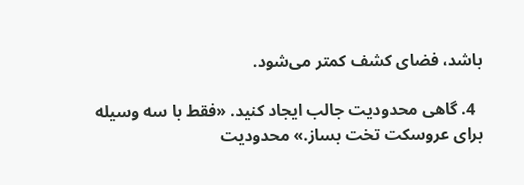باشد، فضای کشف کمتر می‌شود.

  4. گاهی محدودیت جالب ایجاد کنید. «فقط با سه وسیله برای عروسکت تخت بساز.» محدودیت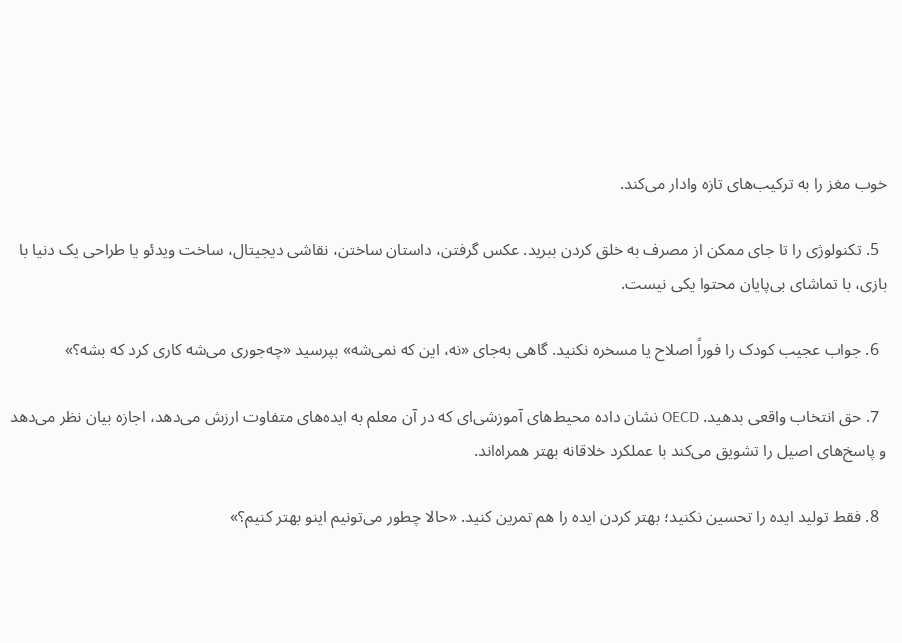خوب مغز را به ترکیب‌های تازه وادار می‌کند.

  5. تکنولوژی را تا جای ممکن از مصرف به خلق کردن ببرید. عکس گرفتن، داستان ساختن، نقاشی دیجیتال، ساخت ویدئو یا طراحی یک دنیا با بازی، با تماشای بی‌پایان محتوا یکی نیست.

  6. جواب عجیب کودک را فوراً اصلاح یا مسخره نکنید. گاهی به‌جای «نه، این که نمی‌شه» بپرسید «چه‌جوری می‌شه کاری کرد که بشه؟»

  7. حق انتخاب واقعی بدهید. OECD نشان داده محیط‌های آموزشی‌ای که در آن معلم به ایده‌های متفاوت ارزش می‌دهد، اجازه بیان نظر می‌دهد و پاسخ‌های اصیل را تشویق می‌کند با عملکرد خلاقانه بهتر همراه‌اند.

  8. فقط تولید ایده را تحسین نکنید؛ بهتر کردن ایده را هم تمرین کنید. «حالا چطور می‌تونیم اینو بهتر کنیم؟»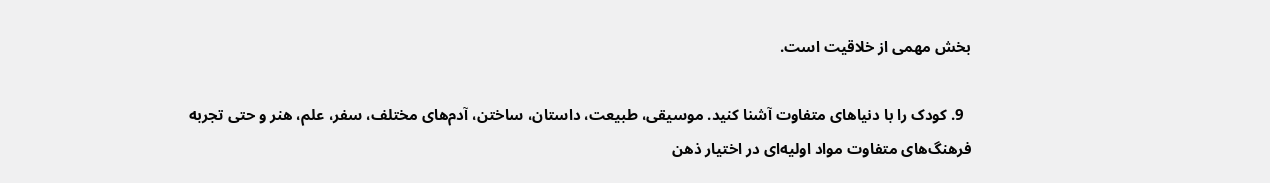بخش مهمی از خلاقیت است.

  9. کودک را با دنیاهای متفاوت آشنا کنید. موسیقی، طبیعت، داستان، ساختن، آدم‌های مختلف، سفر، علم، هنر و حتی تجربه فرهنگ‌های متفاوت مواد اولیه‌ای در اختیار ذهن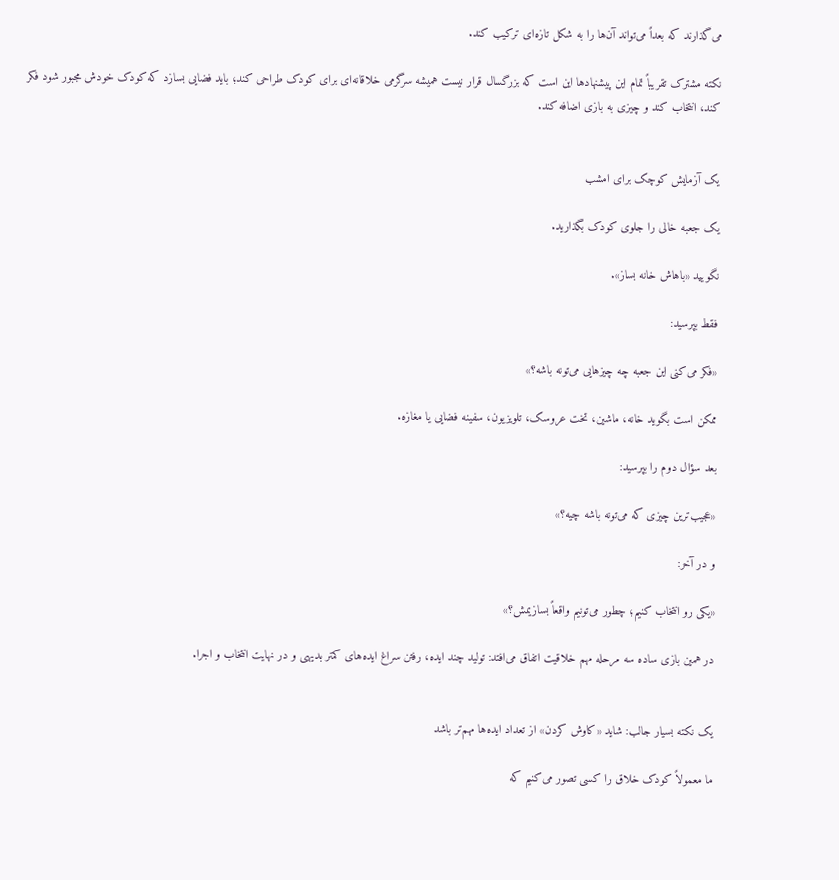می‌گذارند که بعداً می‌تواند آن‌ها را به شکل تازه‌ای ترکیب کند.

نکته مشترک تقریباً تمام این پیشنهادها این است که بزرگسال قرار نیست همیشه سرگرمی خلاقانه‌ای برای کودک طراحی کند؛ باید فضایی بسازد که کودک خودش مجبور شود فکر کند، انتخاب کند و چیزی به بازی اضافه کند.


یک آزمایش کوچک برای امشب

یک جعبه خالی را جلوی کودک بگذارید.

نگویید «باهاش خانه بساز».

فقط بپرسید:

«فکر می‌کنی این جعبه چه چیزهایی می‌تونه باشه؟»

ممکن است بگوید خانه، ماشین، تخت عروسک، تلویزیون، سفینه فضایی یا مغازه.

بعد سؤال دوم را بپرسید:

«عجیب‌ترین چیزی که می‌تونه باشه چیه؟»

و در آخر:

«یکی رو انتخاب کنیم؛ چطور می‌تونیم واقعاً بسازیمش؟»

در همین بازی ساده سه مرحله مهم خلاقیت اتفاق می‌افتد: تولید چند ایده، رفتن سراغ ایده‌های کمتر بدیهی و در نهایت انتخاب و اجرا.


یک نکته بسیار جالب: شاید «کاوش کردن» از تعداد ایده‌ها مهم‌تر باشد

ما معمولاً کودک خلاق را کسی تصور می‌کنیم که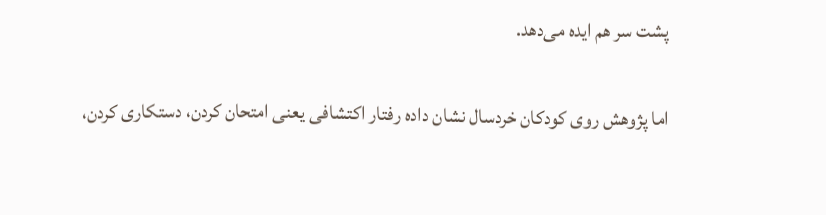پشت سر هم ایده می‌دهد.

اما پژوهش روی کودکان خردسال نشان داده رفتار اکتشافی یعنی امتحان کردن، دستکاری کردن،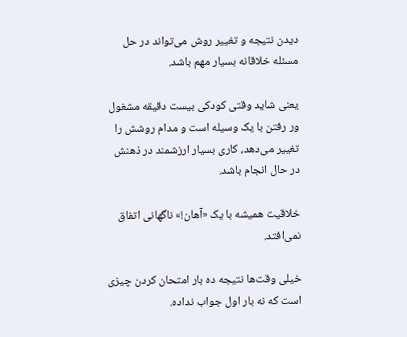دیدن نتیجه و تغییر روش می‌تواند در حل مسئله خلاقانه بسیار مهم باشد.

یعنی شاید وقتی کودکی بیست دقیقه مشغول ور رفتن با یک وسیله است و مدام روشش را تغییر می‌دهد، کاری بسیار ارزشمند در ذهنش در حال انجام باشد.

خلاقیت همیشه با یک «آهان!» ناگهانی اتفاق نمی‌افتد.

خیلی وقت‌ها نتیجه ده بار امتحان کردن چیزی است که نه بار اول جواب نداده.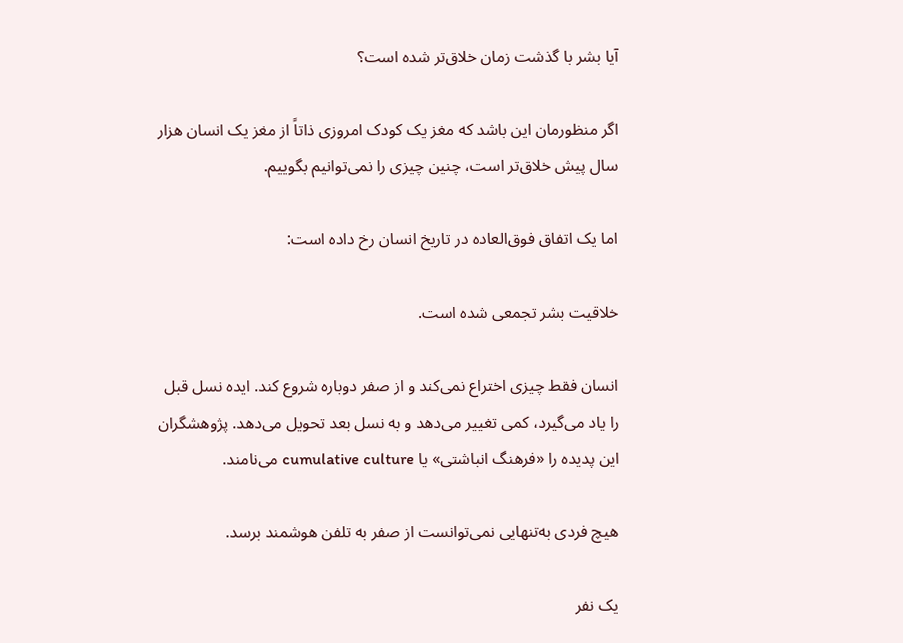آیا بشر با گذشت زمان خلاق‌تر شده است؟

اگر منظورمان این باشد که مغز یک کودک امروزی ذاتاً از مغز یک انسان هزار سال پیش خلاق‌تر است، چنین چیزی را نمی‌توانیم بگوییم.

اما یک اتفاق فوق‌العاده در تاریخ انسان رخ داده است:

خلاقیت بشر تجمعی شده است.

انسان فقط چیزی اختراع نمی‌کند و از صفر دوباره شروع کند. ایده نسل قبل را یاد می‌گیرد، کمی تغییر می‌دهد و به نسل بعد تحویل می‌دهد. پژوهشگران این پدیده را «فرهنگ انباشتی» یا cumulative culture می‌نامند.

هیچ فردی به‌تنهایی نمی‌توانست از صفر به تلفن هوشمند برسد.

یک نفر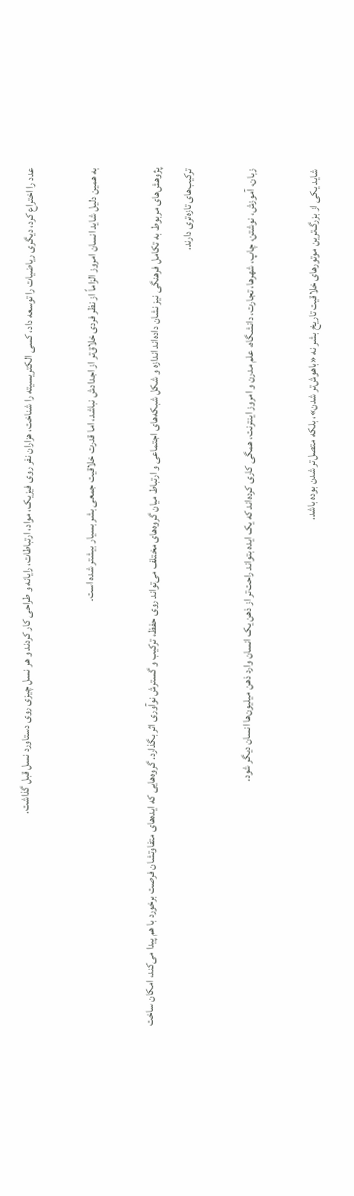عدد را اختراع کرد، دیگری ریاضیات را توسعه داد، کسی الکتریسیته را شناخت، هزاران نفر روی فیزیک، مواد، ارتباطات، رایانه و طراحی کار کردند و هر نسل چیزی روی دستاورد نسل قبل گذاشت.

به همین دلیل شاید انسان امروز الزاماً از نظر فردی خلاق‌تر از اجدادش نباشد، اما قدرت خلاقیت جمعی بشر بسیار بیشتر شده است.

پژوهش‌های مربوط به تکامل فرهنگی نیز نشان داده‌اند اندازه و شکل شبکه‌های اجتماعی و ارتباط میان گروه‌های مختلف می‌تواند روی حفظ، ترکیب و گسترش نوآوری اثر بگذارد. گروه‌هایی که ایده‌های متفاوتشان فرصت برخورد با هم پیدا می‌کند، امکان ساخت ترکیب‌های تازه‌تری دارند.

زبان، آموزش، نوشتن، چاپ، شهرها، تجارت، دانشگاه، علم مدرن و امروز اینترنت، همگی کاری کرده‌اند که یک ایده بتواند راحت‌تر از ذهن یک انسان وارد ذهن میلیون‌ها انسان دیگر شود.

شاید یکی از بزرگ‌ترین موتورهای خلاقیت تاریخ بشر نه «باهوش‌تر شدن»، بلکه متصل‌تر شدن بوده باشد.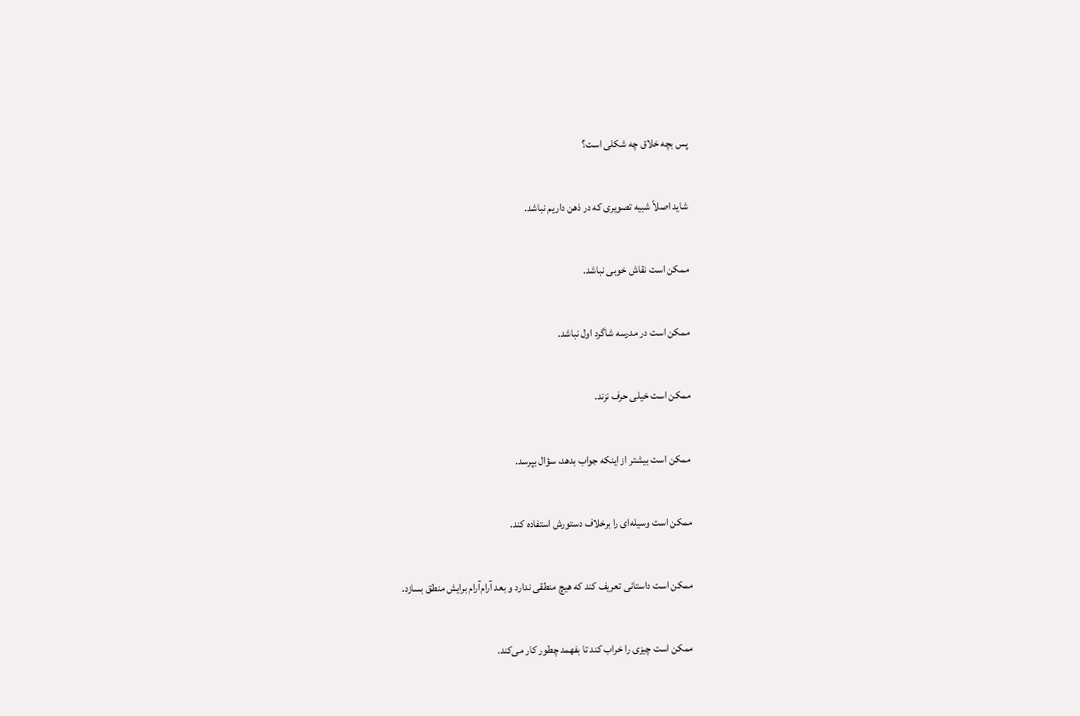پس بچه خلاق چه شکلی است؟

شاید اصلاً شبیه تصویری که در ذهن داریم نباشد.

ممکن است نقاش خوبی نباشد.

ممکن است در مدرسه شاگرد اول نباشد.

ممکن است خیلی حرف نزند.

ممکن است بیشتر از اینکه جواب بدهد، سؤال بپرسد.

ممکن است وسیله‌ای را برخلاف دستورش استفاده کند.

ممکن است داستانی تعریف کند که هیچ منطقی ندارد و بعد آرام‌آرام برایش منطق بسازد.

ممکن است چیزی را خراب کند تا بفهمد چطور کار می‌کند.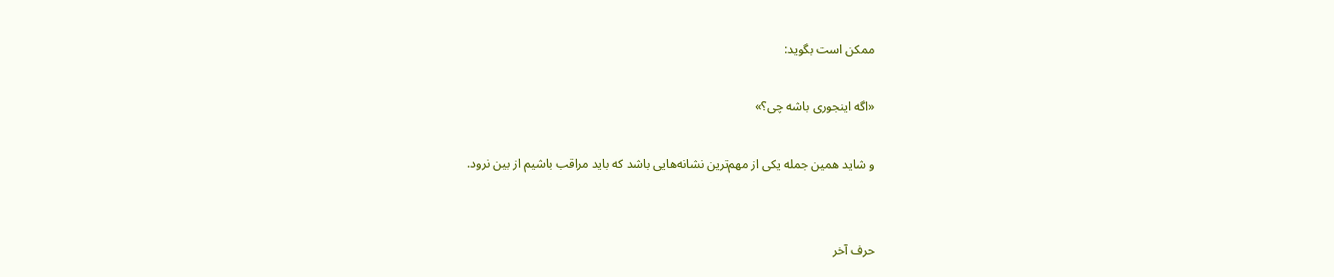ممکن است بگوید:

«اگه اینجوری باشه چی؟»

و شاید همین جمله یکی از مهم‌ترین نشانه‌هایی باشد که باید مراقب باشیم از بین نرود.


حرف آخر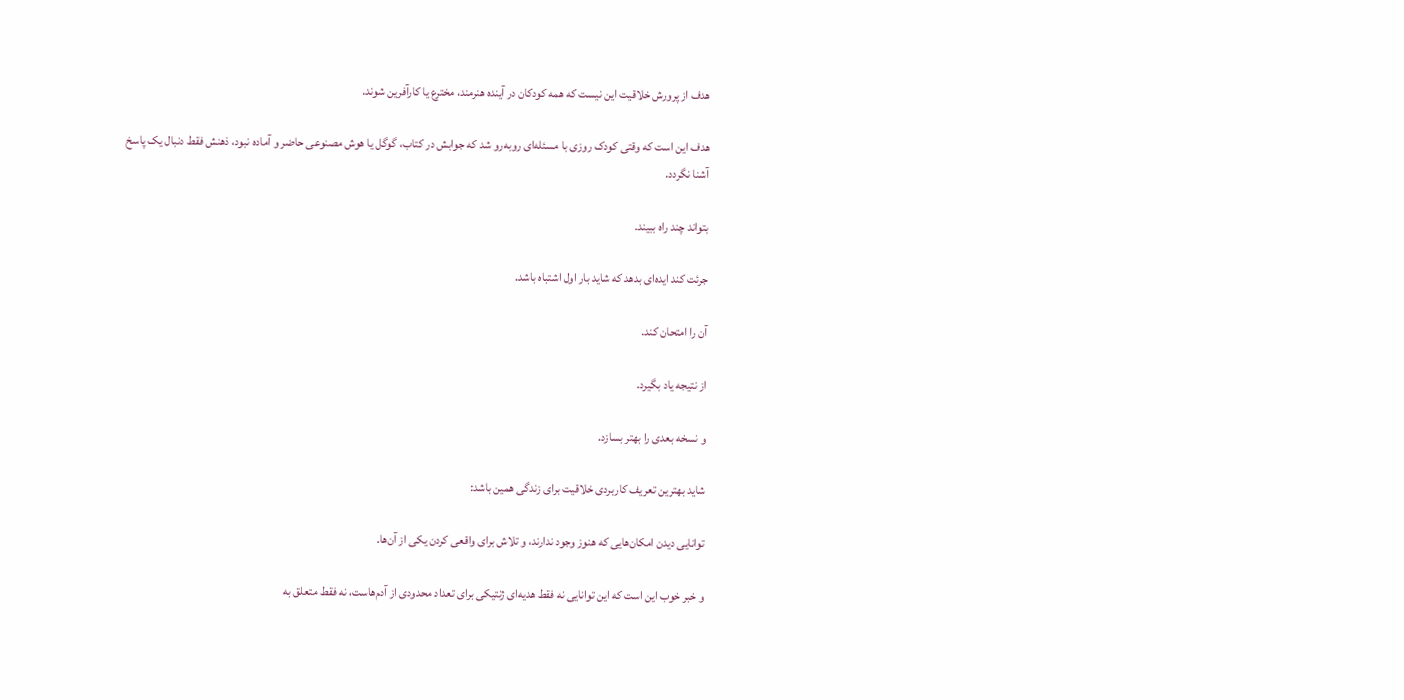هدف از پرورش خلاقیت این نیست که همه کودکان در آینده هنرمند، مخترع یا کارآفرین شوند.

هدف این است که وقتی کودک روزی با مسئله‌ای روبه‌رو شد که جوابش در کتاب، گوگل یا هوش مصنوعی حاضر و آماده نبود، ذهنش فقط دنبال یک پاسخ آشنا نگردد.

بتواند چند راه ببیند.

جرئت کند ایده‌ای بدهد که شاید بار اول اشتباه باشد.

آن را امتحان کند.

از نتیجه یاد بگیرد.

و نسخه بعدی را بهتر بسازد.

شاید بهترین تعریف کاربردی خلاقیت برای زندگی همین باشد:

توانایی دیدن امکان‌هایی که هنوز وجود ندارند، و تلاش برای واقعی کردن یکی از آن‌ها.

و خبر خوب این است که این توانایی نه فقط هدیه‌ای ژنتیکی برای تعداد محدودی از آدم‌هاست، نه فقط متعلق به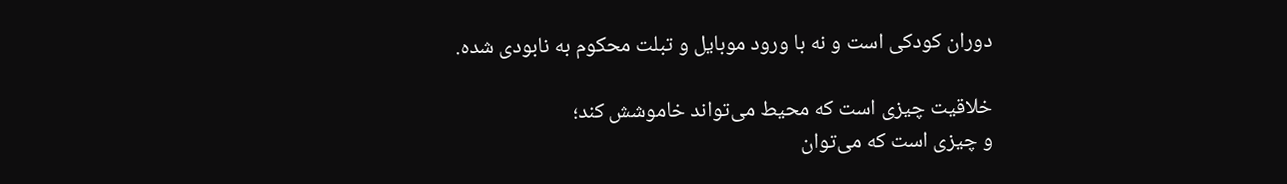دوران کودکی است و نه با ورود موبایل و تبلت محکوم به نابودی شده.

خلاقیت چیزی است که محیط می‌تواند خاموشش کند؛
و چیزی است که می‌توان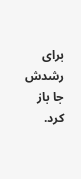برای رشدش جا باز کرد.